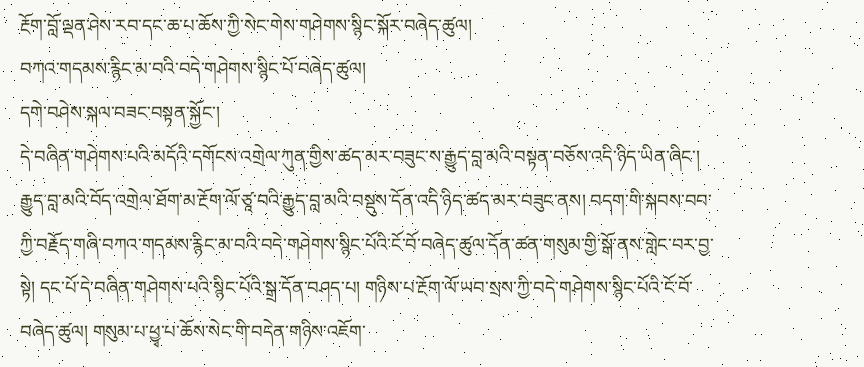རྔོག་བློ་ལྡན་ཤེས་རབ་དང་ཆ་པ་ཆོས་ཀྱི་སེང་གེས་གཤེགས་སྙིང་སྐོར་བཞེད་ཚུལ།
བཀའ་གདམས་རྙིང་མ་བའི་བདེ་གཤེགས་སྙིང་པོ་བཞེད་ཚུལ།
དགེ་བཤེས་སྐལ་བཟང་བསྟན་སྐྱོང་།
དེ་བཞིན་གཤེགས་པའི་མདོའི་དགོངས་འགྲེལ་ཀུན་གྱིས་ཚད་མར་བཟུང་ས་རྒྱུད་བླ་མའི་བསྟན་བཅོས་འདི་ཉིད་ཡིན་ཞིང་། རྒྱུད་བླ་མའི་བོད་འགྲེལ་ཐོག་མ་རྔོག་ལོ་ཙཱ་བའི་རྒྱུད་བླ་མའི་བསྡུས་དོན་འདི་ཉིད་ཚད་མར་བཟུང་ནས། བདག་གི་སྐབས་བབ་ཀྱི་བརྗོད་གཞི་བཀའ་གདམས་རྙིང་མ་བའི་བདེ་གཤེགས་སྙིང་པོའི་ངོ་བོ་བཞེད་ཚུལ་དོན་ཚན་གསུམ་གྱི་སྒོ་ནས་གླེང་བར་བྱ་སྟེ། དང་པོ་དེ་བཞིན་གཤེགས་པའི་སྙིང་པོའི་སྒྲ་དོན་བཤད་པ། གཉིས་པ་རྔོག་ལོ་ཡབ་སྲས་ཀྱི་བདེ་གཤེགས་སྙིང་པོའི་ངོ་བོ་བཞེད་ཚུལ། གསུམ་པ་ཕྱྭ་པ་ཆོས་སེང་གི་བདེན་གཉིས་འཇོག་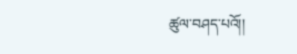ཚུལ་བཤད་པའོ།།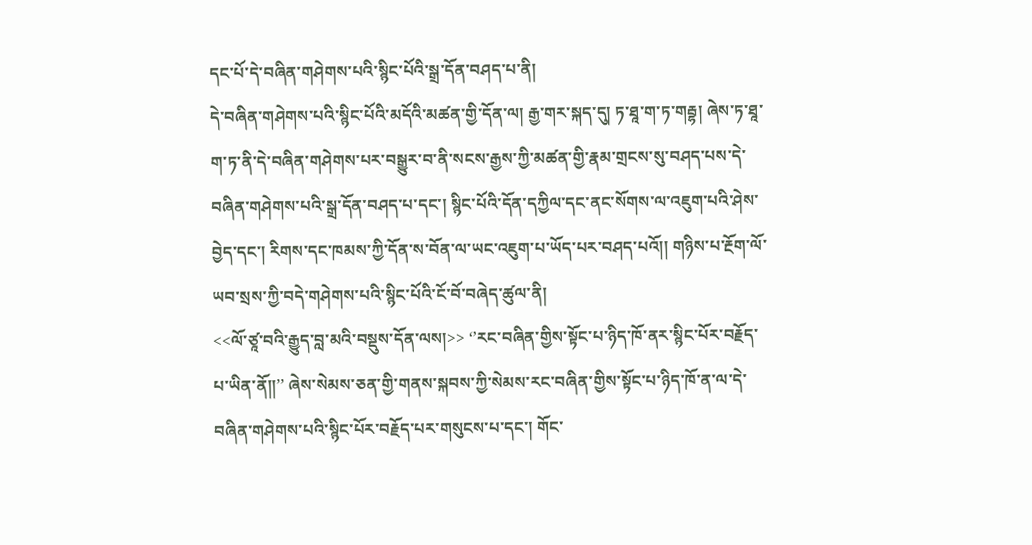དང་པོ་དེ་བཞིན་གཤེགས་པའི་སྙིང་པོའི་སྒྲ་དོན་བཤད་པ་ནི།
དེ་བཞིན་གཤེགས་པའི་སྙིང་པོའི་མདོའི་མཚན་གྱི་དོན་ལ། རྒྱ་གར་སྐད་དུ། ཏ་ཐཱ་ག་ཏ་གརྦྷ། ཞེས་ཏ་ཐཱ་ག་ཏ་ནི་དེ་བཞིན་གཤེགས་པར་བསྒྱུར་བ་ནི་སངས་རྒྱས་ཀྱི་མཚན་གྱི་རྣམ་གྲངས་སུ་བཤད་པས་དེ་བཞིན་གཤེགས་པའི་སྒྲ་དོན་བཤད་པ་དང་། སྙིང་པོའི་དོན་དཀྱིལ་དང་ནང་སོགས་ལ་འཇུག་པའི་ཤེས་བྱེད་དང་། རིགས་དང་ཁམས་ཀྱི་དོན་ས་བོན་ལ་ཡང་འཇུག་པ་ཡོད་པར་བཤད་པའོ།། གཉིས་པ་རྔོག་ལོ་ཡབ་སྲས་ཀྱི་བདེ་གཤེགས་པའི་སྙིང་པོའི་ངོ་བོ་བཞེད་ཚུལ་ནི།
<<ལོ་ཙཱ་བའི་རྒྱུད་བླ་མའི་བསྡུས་དོན་ལས།>> ‘’རང་བཞིན་གྱིས་སྟོང་པ་ཉིད་ཁོ་ནར་སྙིང་པོར་བརྗོད་པ་ཡིན་ནོ།།’’ ཞེས་སེམས་ཅན་གྱི་གནས་སྐབས་ཀྱི་སེམས་རང་བཞིན་གྱིས་སྟོང་པ་ཉིད་ཁོ་ན་ལ་དེ་བཞིན་གཤེགས་པའི་སྙིང་པོར་བརྗོད་པར་གསུངས་པ་དང་། གོང་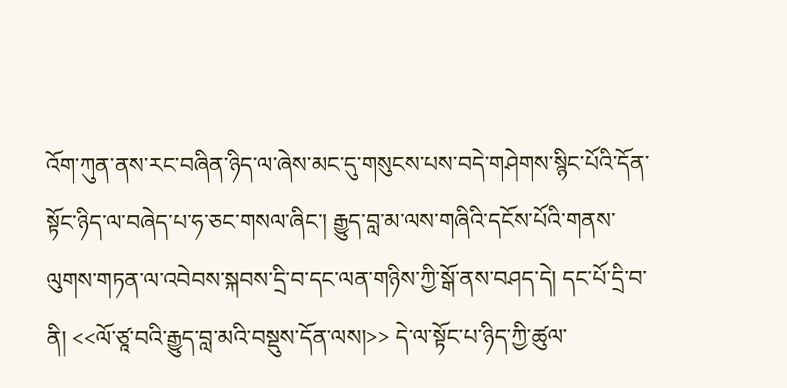འོག་ཀུན་ནས་རང་བཞིན་ཉིད་ལ་ཞེས་མང་དུ་གསུངས་པས་བདེ་གཤེགས་སྙིང་པོའི་དོན་སྟོང་ཉིད་ལ་བཞེད་པ་ཧ་ཅང་གསལ་ཞིང་། རྒྱུད་བླ་མ་ལས་གཞིའི་དངོས་པོའི་གནས་ལུགས་གཏན་ལ་འབེབས་སྐབས་དྲི་བ་དང་ལན་གཉིས་ཀྱི་སྒོ་ནས་བཤད་དེ། དང་པོ་དྲི་བ་ནི། <<ལོ་ཙཱ་བའི་རྒྱུད་བླ་མའི་བསྡུས་དོན་ལས།>> དེ་ལ་སྟོང་པ་ཉིད་ཀྱི་ཚུལ་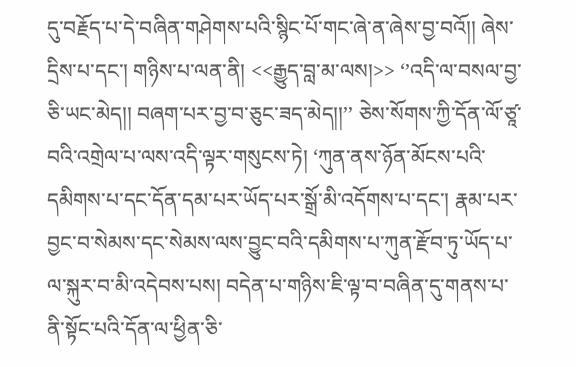དུ་བརྗོད་པ་དེ་བཞིན་གཤེགས་པའི་སྙིང་པོ་གང་ཞེ་ན་ཞེས་བྱ་བའོ།། ཞེས་དྲིས་པ་དང་། གཉིས་པ་ལན་ནི། <<རྒྱུད་བླ་མ་ལས།>> ‘’འདི་ལ་བསལ་བྱ་ཅི་ཡང་མེད།། བཞག་པར་བྱ་བ་ཅུང་ཟད་མེད།།’’ ཅེས་སོགས་ཀྱི་དོན་ལོ་ཙཱ་བའི་འགྲེལ་པ་ལས་འདི་ལྟར་གསུངས་ཏེ། ‘ཀུན་ནས་ཉོན་མོངས་པའི་དམིགས་པ་དང་དོན་དམ་པར་ཡོད་པར་སྒྲོ་མི་འདོགས་པ་དང་། རྣམ་པར་བྱང་བ་སེམས་དང་སེམས་ལས་བྱུང་བའི་དམིགས་པ་ཀུན་རྫོབ་ཏུ་ཡོད་པ་ལ་སྐུར་བ་མི་འདེབས་པས། བདེན་པ་གཉིས་ཇི་ལྟ་བ་བཞིན་དུ་གནས་པ་ནི་སྟོང་པའི་དོན་ལ་ཕྱིན་ཅི་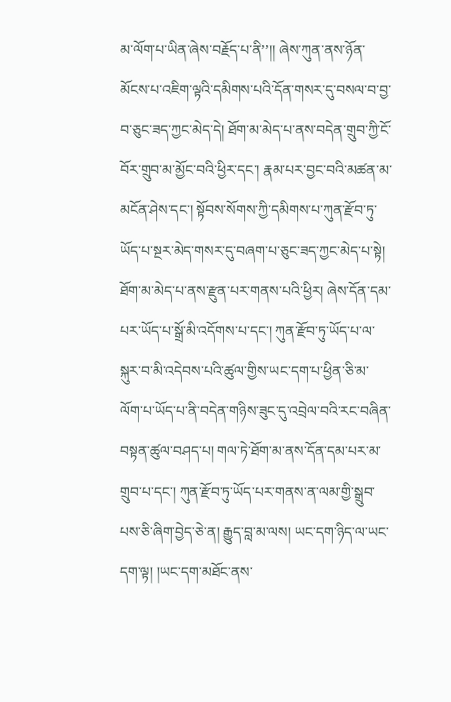མ་ལོག་པ་ཡིན་ཞེས་བརྗོད་པ་ནི’’།། ཞེས་ཀུན་ནས་ཉོན་མོངས་པ་འཇིག་ལྟའི་དམིགས་པའི་དོན་གསར་དུ་བསལ་བ་བྱ་བ་ཅུང་ཟད་ཀྱང་མེད་དེ། ཐོག་མ་མེད་པ་ནས་བདེན་གྲུབ་ཀྱི་ངོ་བོར་གྲུབ་མ་མྱོང་བའི་ཕྱིར་དང་། རྣམ་པར་བྱང་བའི་མཚན་མ་མངོན་ཤེས་དང་། སྟོབས་སོགས་ཀྱི་དམིགས་པ་ཀུན་རྫོབ་ཏུ་ཡོད་པ་སྔར་མེད་གསར་དུ་བཞག་པ་ཅུང་ཟད་ཀྱང་མེད་པ་སྟེ། ཐོག་མ་མེད་པ་ནས་རྫུན་པར་གནས་པའི་ཕྱིར། ཞེས་དོན་དམ་པར་ཡོད་པ་སྒྲོ་མི་འདོགས་པ་དང་། ཀུན་རྫོབ་ཏུ་ཡོད་པ་ལ་སྐུར་བ་མི་འདེབས་པའི་ཚུལ་གྱིས་ཡང་དག་པ་ཕྱིན་ཅི་མ་ལོག་པ་ཡོད་པ་ནི་བདེན་གཉིས་ཟུང་དུ་འབྲེལ་བའི་རང་བཞིན་བསྟན་ཚུལ་བཤད་པ། གལ་ཏེ་ཐོག་མ་ནས་དོན་དམ་པར་མ་གྲུབ་པ་དང་། ཀུན་རྫོབ་ཏུ་ཡོད་པར་གནས་ན་ལམ་གྱི་སྒྲུབ་པས་ཅི་ཞིག་བྱེད་ཅེ་ན། རྒྱུད་བླ་མ་ལས། ཡང་དག་ཉིད་ལ་ཡང་དག་ལྟ། །ཡང་དག་མཐོང་ནས་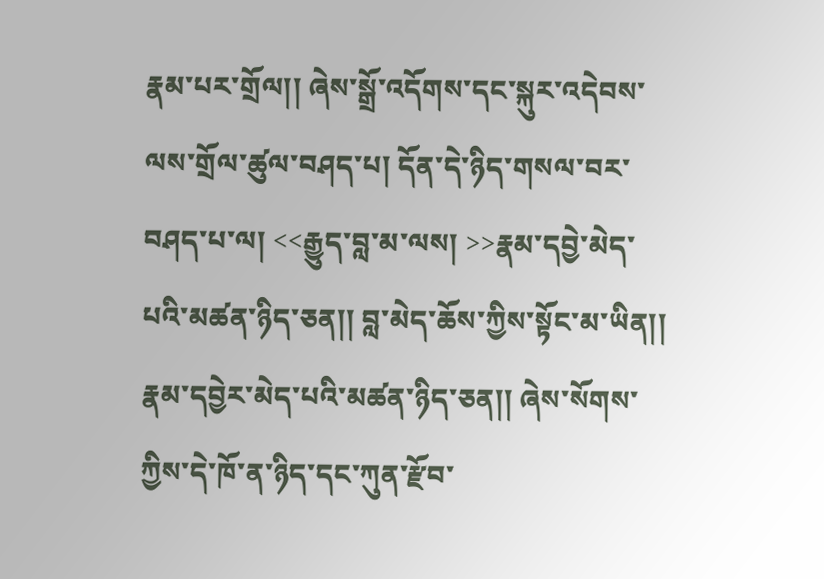རྣམ་པར་གྲོལ།། ཞེས་སྒྲོ་འདོགས་དང་སྐུར་འདེབས་ལས་གྲོལ་ཚུལ་བཤད་པ། དོན་དེ་ཉིད་གསལ་བར་བཤད་པ་ལ། <<རྒྱུད་བླ་མ་ལས། >>རྣམ་དབྱེ་མེད་པའི་མཚན་ཉིད་ཅན།། བླ་མེད་ཆོས་ཀྱིས་སྟོང་མ་ཡིན།། རྣམ་དབྱེར་མེད་པའི་མཚན་ཉིད་ཅན།། ཞེས་སོགས་ཀྱིས་དེ་ཁོ་ན་ཉིད་དང་ཀུན་རྫོབ་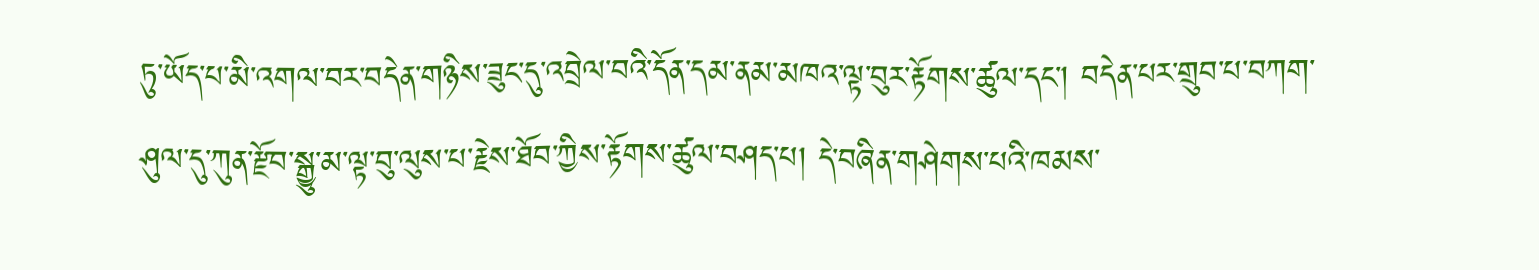ཏུ་ཡོད་པ་མི་འགལ་བར་བདེན་གཉིས་ཟུང་དུ་འབྲེལ་བའི་དོན་དམ་ནམ་མཁའ་ལྟ་བུར་རྟོགས་ཚུལ་དང་། བདེན་པར་གྲུབ་པ་བཀག་ཤུལ་དུ་ཀུན་རྫོབ་སྒྱུ་མ་ལྟ་བུ་ལུས་པ་རྗེས་ཐོབ་ཀྱིས་རྟོགས་ཚུལ་བཤད་པ། དེ་བཞིན་གཤེགས་པའི་ཁམས་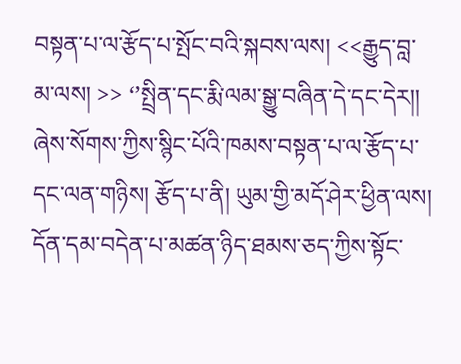བསྟན་པ་ལ་རྩོད་པ་སྤོང་བའི་སྐབས་ལས། <<རྒྱུད་བླ་མ་ལས། >> ‘’སྤྲིན་དང་རྨི་ལམ་སྒྱུ་བཞིན་དེ་དང་དེར།། ཞེས་སོགས་ཀྱིས་སྙིང་པོའི་ཁམས་བསྟན་པ་ལ་རྩོད་པ་དང་ལན་གཉིས། རྩོད་པ་ནི། ཡུམ་གྱི་མདོ་ཤེར་ཕྱིན་ལས། དོན་དམ་བདེན་པ་མཚན་ཉིད་ཐམས་ཅད་ཀྱིས་སྟོང་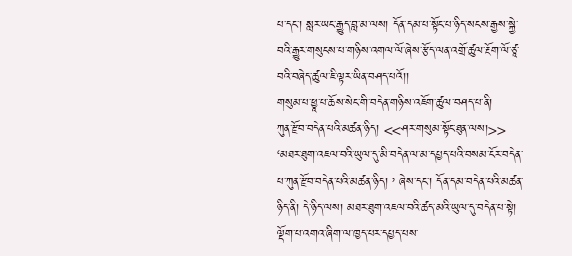པ་དང་། སླར་ཡང་རྒྱུད་བླ་མ་ལས། དོན་དམ་པ་སྟོང་པ་ཉིད་སངས་རྒྱས་སྐྱེ་བའི་རྒྱུར་གསུངས་པ་གཉིས་འགལ་ལོ་ཞེས་རྩོད་ལན་འགྲོ་ཚུལ་རྔོག་ལོ་ཙཱ་བའི་བཞེད་ཚུལ་ཇི་ལྟར་ཡིན་བཤད་པའོ།།
གསུམ་པ་ཕྱཱ་པ་ཆོས་སེང་གི་བདེན་གཉིས་འཇོག་ཚུལ་བཤད་པ་ནི།
ཀུན་རྫོབ་བདེན་པའི་མཚན་ཉིད། <<ཤར་གསུམ་སྟོང་ཐུན་ལས།>> ‘མཐར་ཐུག་འཇལ་བའི་ཡུལ་དུ་མི་བདེན་ལ་མ་དཔྱད་པའི་བསམ་ངོར་བདེན་པ་ཀུན་རྫོབ་བདེན་པའི་མཚན་ཉིད། ’ ཞེས་དང་། དོན་དམ་བདེན་པའི་མཚན་ཉིད་ནི། དེ་ཉིད་ལས། མཐར་ཐུག་འཇལ་བའི་ཚད་མའི་ཡུལ་དུ་བདེན་པ་སྟེ། ལྡོག་པ་འགའ་ཞིག་ལ་ཁྱད་པར་དཔྱད་པས་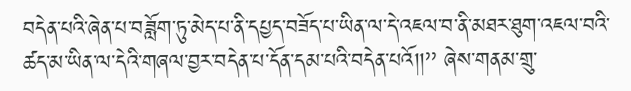བདེན་པའི་ཞེན་པ་བཟློག་ཏུ་མེད་པ་ནི་དཔྱད་བཟོད་པ་ཡིན་ལ་དེ་འཇལ་བ་ནི་མཐར་ཐུག་འཇལ་བའི་ཚད་མ་ཡིན་ལ་དེའི་གཞལ་བྱར་བདེན་པ་དོན་དམ་པའི་བདེན་པའོ།།’’ ཞེས་གནམ་གྲུ་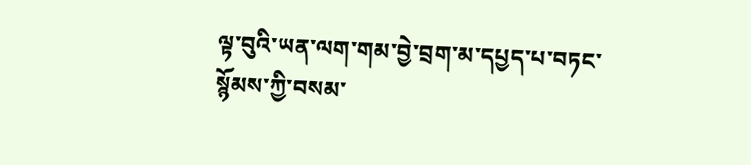ལྟ་བུའི་ཡན་ལག་གམ་བྱེ་བྲག་མ་དཔྱད་པ་བཏང་སྙོམས་ཀྱི་བསམ་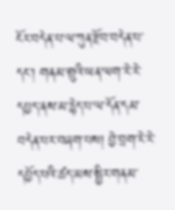ངོར་བདེན་པ་ལ་ཀུན་རྫོབ་བདེན་པ་དང་། གནམ་གྲུའི་ཡན་ལག་རེ་རེ་དཔྱད་ནས་མ་རྙེད་པ་ལ་དོན་དམ་བདེན་པར་བཞག་པས། བྱེ་བྲག་རེ་རེ་དཔྱོད་པའི་ཚད་མས་སྤྱིར་གནམ་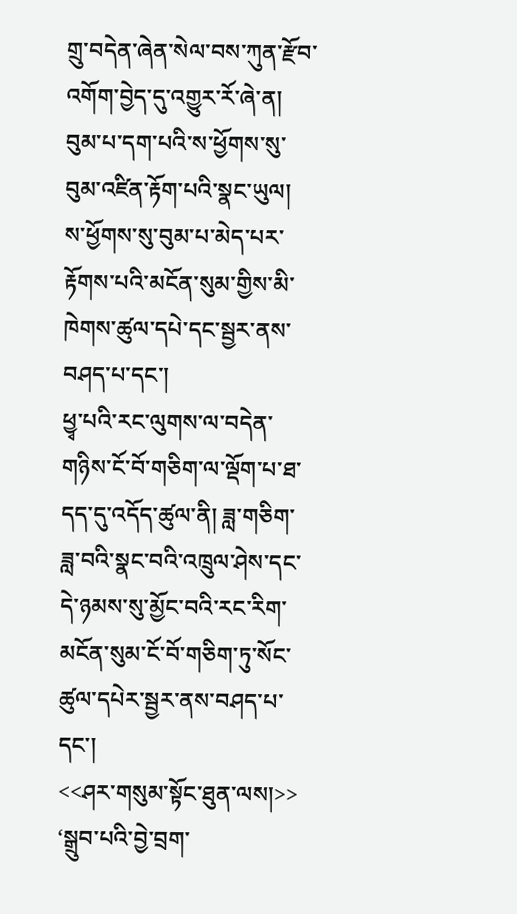གྲུ་བདེན་ཞེན་སེལ་བས་ཀུན་རྫོབ་འགོག་བྱེད་དུ་འགྱུར་རོ་ཞེ་ན། བུམ་པ་དག་པའི་ས་ཕྱོགས་སུ་བུམ་འཛིན་རྟོག་པའི་སྣང་ཡུལ། ས་ཕྱོགས་སུ་བུམ་པ་མེད་པར་རྟོགས་པའི་མངོན་སུམ་གྱིས་མི་ཁེགས་ཚུལ་དཔེ་དང་སྦྱར་ནས་བཤད་པ་དང་།
ཕྱྭ་པའི་རང་ལུགས་ལ་བདེན་གཉིས་ངོ་བོ་གཅིག་ལ་ལྡོག་པ་ཐ་དད་དུ་འདོད་ཚུལ་ནི། ཟླ་གཅིག་ཟླ་བའི་སྣང་བའི་འཁྲུལ་ཤེས་དང་དེ་ཉམས་སུ་མྱོང་བའི་རང་རིག་མངོན་སུམ་ངོ་བོ་གཅིག་ཏུ་སོང་ཚུལ་དཔེར་སྦྱར་ནས་བཤད་པ་དང་།
<<ཤར་གསུམ་སྟོང་ཐུན་ལས།>> ‘སྒྲུབ་པའི་བྱེ་བྲག་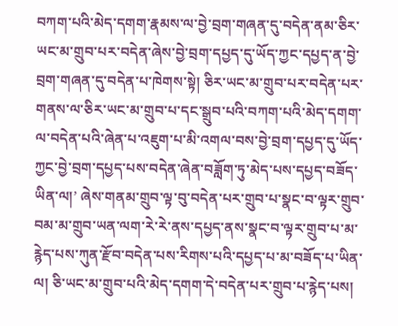བཀག་པའི་མེད་དགག་རྣམས་ལ་བྱེ་བྲག་གཞན་དུ་བདེན་ནམ་ཅིར་ཡང་མ་གྲུབ་པར་བདེན་ཞེས་བྱེ་བྲག་དཔྱད་དུ་ཡོད་ཀྱང་དཔྱད་ན་བྱེ་བྲག་གཞན་དུ་བདེན་པ་ཁེགས་སྟེ། ཅིར་ཡང་མ་གྲུབ་པར་བདེན་པར་གནས་ལ་ཅིར་ཡང་མ་གྲུབ་པ་དང་སྒྲུབ་པའི་བཀག་པའི་མེད་དགག་ལ་བདེན་པའི་ཞེན་པ་འཇུག་པ་མི་འགལ་བས་བྱེ་བྲག་དཔྱད་དུ་ཡོད་ཀྱང་བྱེ་བྲག་དཔྱད་པས་བདེན་ཞེན་བཟློག་ཏུ་མེད་པས་དཔྱད་བཟོད་ཡིན་ལ།’ ཞེས་གནམ་གྲུབ་ལྟ་བུ་བདེན་པར་གྲུབ་པ་སྣང་བ་ལྟར་གྲུབ་བམ་མ་གྲུབ་ཡན་ལག་རེ་རེ་ནས་དཔྱད་ནས་སྣང་བ་ལྟར་གྲུབ་པ་མ་རྙེད་པས་ཀུན་རྫོབ་བདེན་པས་རིགས་པའི་དཔྱད་པ་མ་བཟོད་པ་ཡིན་ལ། ཅི་ཡང་མ་གྲུབ་པའི་མེད་དགག་དེ་བདེན་པར་གྲུབ་པ་རྙེད་པས།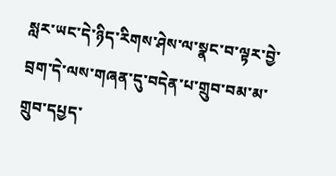སླར་ཡང་དེ་ཉིད་རིགས་ཤེས་ལ་སྣང་བ་ལྟར་བྱེ་བྲག་དེ་ལས་གཞན་དུ་བདེན་པ་གྲུབ་བམ་མ་གྲུབ་དཔྱད་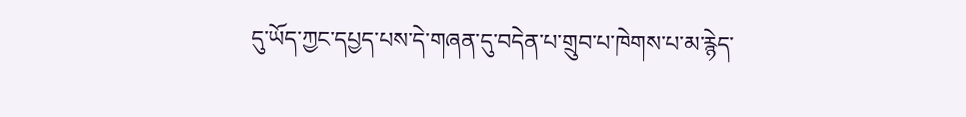དུ་ཡོད་ཀྱང་དཔྱད་པས་དེ་གཞན་དུ་བདེན་པ་གྲུབ་པ་ཁེགས་པ་མ་རྙེད་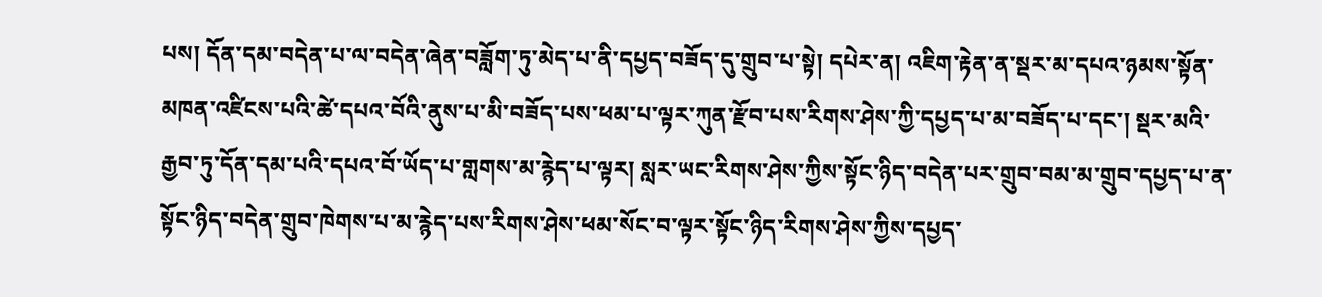པས། དོན་དམ་བདེན་པ་ལ་བདེན་ཞེན་བཟློག་ཏུ་མེད་པ་ནི་དཔྱད་བཟོད་དུ་གྲུབ་པ་སྟེ། དཔེར་ན། འཇིག་རྟེན་ན་སྡར་མ་དཔའ་ཉམས་སྟོན་མཁན་འཛིངས་པའི་ཚེ་དཔའ་བོའི་ནུས་པ་མི་བཟོད་པས་ཕམ་པ་ལྟར་ཀུན་རྫོབ་པས་རིགས་ཤེས་ཀྱི་དཔྱད་པ་མ་བཟོད་པ་དང་། སྡར་མའི་རྒྱབ་ཏུ་དོན་དམ་པའི་དཔའ་བོ་ཡོད་པ་གླགས་མ་རྙེད་པ་ལྟར། སླར་ཡང་རིགས་ཤེས་ཀྱིས་སྟོང་ཉིད་བདེན་པར་གྲུབ་བམ་མ་གྲུབ་དཔྱད་པ་ན་སྟོང་ཉིད་བདེན་གྲུབ་ཁེགས་པ་མ་རྙེད་པས་རིགས་ཤེས་ཕམ་སོང་བ་ལྟར་སྟོང་ཉིད་རིགས་ཤེས་ཀྱིས་དཔྱད་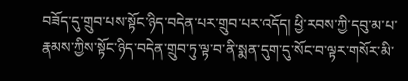བཟོད་དུ་གྲུབ་པས་སྟོང་ཉིད་བདེན་པར་གྲུབ་པར་འདོད། ཕྱི་རབས་ཀྱི་དབུ་མ་པ་རྣམས་ཀྱིས་སྟོང་ཉིད་བདེན་གྲུབ་ཏུ་ལྟ་བ་ནི་སྨན་དུག་དུ་སོང་བ་ལྟར་གསོར་མི་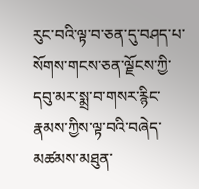རུང་བའི་ལྟ་བ་ཅན་དུ་བཤད་པ་སོགས་གངས་ཅན་ལྗོངས་ཀྱི་དབུ་མར་སྨྲ་བ་གསར་རྙིང་རྣམས་ཀྱིས་ལྟ་བའི་བཞེད་མཚམས་མཐུན་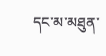དང་མ་མཐུན་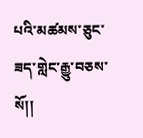པའི་མཚམས་ཅུང་ཟད་གླེང་རྒྱུ་བཅས་སོ།།